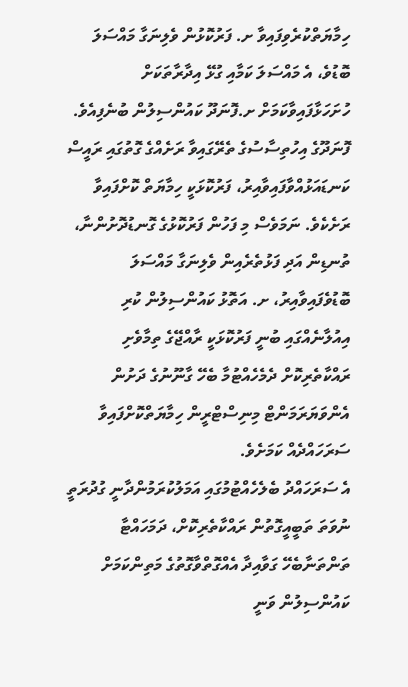ހިމާޔަތްކުރެވިފައިވާ ށ. ފަރުކޮޅުން ވެލިނަގާ މައްސަލަ ބޮޑުވެ، އެ މައްސަލަ ކަމާއި ގުޅޭ އިދާރާތަކަށް ހުށަހަޅާފައިވާކަމަށް ށ.ފޮނަދޫ ކައުންސިލުން ބުނެފިއެވެ.
ފޮނަދޫގެ އިހުތިސާސުގެ ތެރޭގައިވާ ރަށެއްގެ ގޮތުގައި ރައީސް ކަނޑައަޅުއްވާފައިވާއިރު، ފަރުކޮޅަކީ ހިމާޔަތް ކޮށްފައިވާ ރަށެކެވެ. ނަމަވެސް މި ފަހުން ފަރުކޮޅުގެ ގޮނޑުދޮށުންނާ، ތުނޑިން އަދި ފަޅުތެރެއިން ވެލިނަގާ މައްސަލަ ބޮޑުވެފައިވާއިރު، ށ. އަތޮޅު ކައުންސިލުން ކުރި އިއުލާނެއްގައި ބުނީ ފަރުކޮޅަކީ ރާއްޖޭގެ ތިމާވެށި ރައްކާތެރިކޮށް ދެމެހެއްޓުމާ ބެހޭ ގާނޫނުގެ ދަށުން އެންވަޔަރަމަންޓް މިނިސްޓްރީން ހިމާޔަތްކޮށްފައިވާ ސަރަހައްދެއް ކަމަށެވެ.
އެ ސަރަހައްދު ބެލެހެއްޓުމުގައި އަމަލުކުރަމުންދާނީ ގުދުރަތީ ނުވަތަ ތަބީއީގޮތުން ރައްކާތެރިކޮށް، ދަމަހައްޓާ ތަންތަނާބެހޭ ގަވާއިދާ އެއްގޮތްވާގޮތުގެ މަތިންކަމަށް ކައުންސިލުން ވަނީ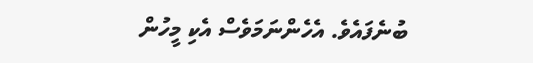ބުނެފައެވެ. އެހެންނަމަވެސް އެކި މީހުން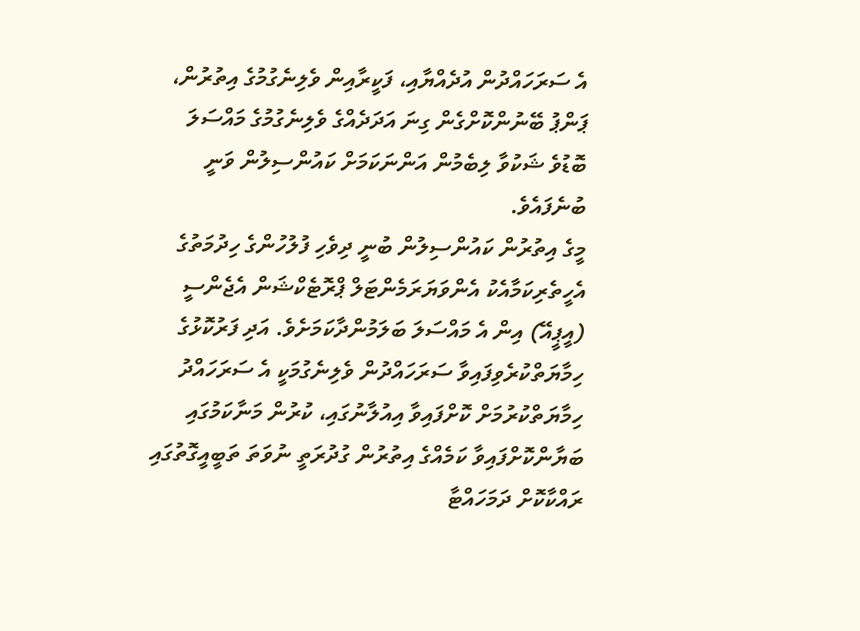އެ ސަރަހައްދުން އުދެއްޔާއި، ފަކީރާއިން ވެލިނެގުމުގެ އިތުރުން، ޕަންޕު ބޭނުންކޮށްގެން ގިނަ އަދަދެއްގެ ވެލިނެގުމުގެ މައްސަލަ ބޮޑުވެ ޝަކުވާ ލިބެމުން އަންނަކަމަށް ކައުންސިލުން ވަނީ ބުނެފައެވެ.
މީގެ އިތުރުން ކައުންސިލުން ބުނީ ދިވެހި ފުލުހުންގެ ހިދުމަތުގެ އެހީތެރިކަމާއެކު އެންވަޔަރަމެންޓަލް ޕްރޮޓެކްޝަން އެޖެންސީ (އީޕީއޭ) އިން އެ މައްސަލަ ބަލަމުންދާކަމަށެވެ. އަދި ފަރުކޮޅުގެ ހިމާޔަތްކުރެވިފައިވާ ސަރަހައްދުން ވެލިނެގުމަކީ އެ ސަރަހައްދު ހިމާޔަތްކުރުމަށް ކޮށްފައިވާ އިއުލާނުގައި، ކުރުން މަނާކަމުގައި ބަޔާންކޮށްފައިވާ ކަމެއްގެ އިތުރުން ގުދުރަތީ ނުވަތަ ތަބީއީގޮތުގައި ރައްކާކޮށް ދަމަހައްޓާ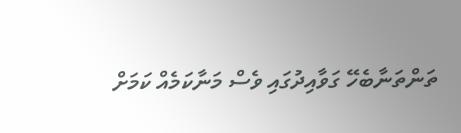ތަންތަނާބެހޭ ގަވާއިދުގައި ވެސް މަނާކަމެއް ކަމަށް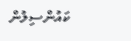ކައުންސިލުން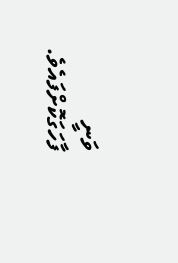ވަނީ ފާހަގަކޮށްފައެވެ.